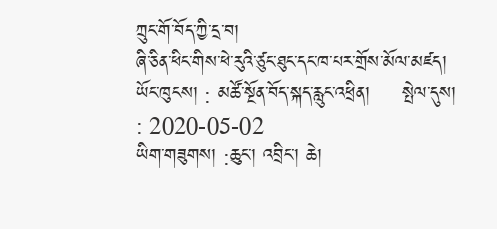ཀྲུང་གོ་བོད་ཀྱི་དྲ་བ།
ཞི་ཅིན་ཕིང་གིས་ཕེ་རུའི་ཙུང་ཐུང་དང་ཁ་པར་གྲོས་མོལ་མཛད།
ཡོང་ཁུངས། : མཚོ་སྔོན་བོད་སྐད་རླུང་འཕྲིན།     སྤེལ་དུས། : 2020-05-02
ཡིག་གཟུགས། :ཆུང་། འབྲིང་། ཆེ།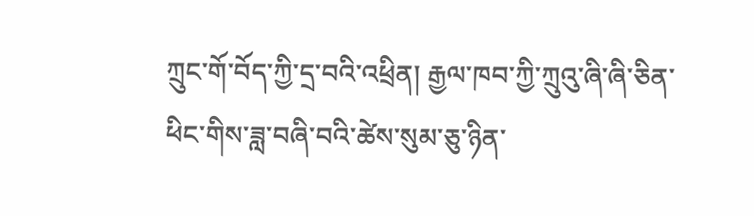ཀྲུང་གོ་བོད་ཀྱི་དྲ་བའི་འཕྲིན། རྒྱལ་ཁབ་ཀྱི་ཀྲུའུ་ཞི་ཞི་ཅིན་ཕིང་གིས་ཟླ་བཞི་བའི་ཚེས་སུམ་ཅུ་ཉིན་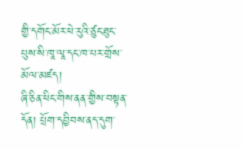གྱི་དགོང་མོར་ཕེ་རུའི་ཙུང་ཐུང་པུས་སི་ཁཱ་ལཱ་དང་ཁ་པར་གྲོས་མོལ་མཛད།
ཞི་ཅིན་ཕིང་གིས་ནན་གྱིས་བསྟན་དོན། པྲོག་དབྱིབས་ནད་དུག་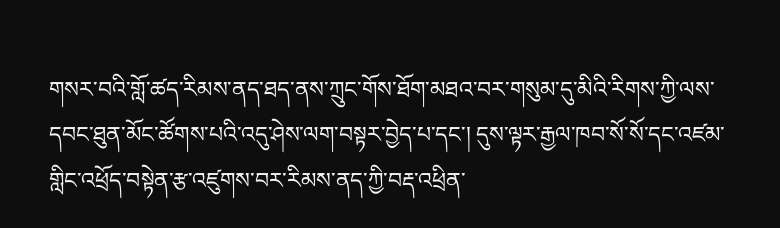གསར་བའི་གློ་ཚད་རིམས་ནད་ཐད་ནས་ཀྲུང་གོས་ཐོག་མཐའ་བར་གསུམ་དུ་མིའི་རིགས་ཀྱི་ལས་དབང་ཐུན་མོང་ཚོགས་པའི་འདུ་ཤེས་ལག་བསྟར་བྱེད་པ་དང་། དུས་ལྟར་རྒྱལ་ཁབ་སོ་སོ་དང་འཛམ་གླིང་འཕྲོད་བསྟེན་རྩ་འཛུགས་བར་རིམས་ནད་ཀྱི་བརྡ་འཕྲིན་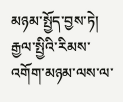མཉམ་སྤྱོད་བྱས་ཏེ། རྒྱལ་སྤྱིའི་རིམས་འགོག་མཉམ་ལས་ལ་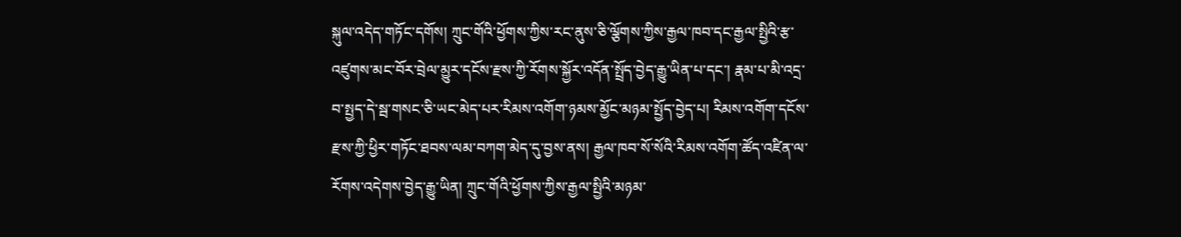སྐུལ་འདེད་གཏོང་དགོས། ཀྲུང་གོའི་ཕྱོགས་ཀྱིས་རང་ནུས་ཅི་ལྕོགས་ཀྱིས་རྒྱལ་ཁབ་དང་རྒྱལ་སྤྱིའི་རྩ་འཛུགས་མང་བོར་བྲེལ་མྱུར་དངོས་རྫས་ཀྱི་རོགས་སྐྱོར་འདོན་སྤྲོད་བྱེད་རྒྱུ་ཡིན་པ་དང་། རྣམ་པ་མི་འདྲ་བ་སྤྱད་དེ་སྦ་གསང་ཅི་ཡང་མེད་པར་རིམས་འགོག་ཉམས་མྱོང་མཉམ་སྤྱོད་བྱེད་པ། རིམས་འགོག་དངོས་རྫས་ཀྱི་ཕྱིར་གཏོང་ཐབས་ལམ་བཀག་མེད་དུ་བྱས་ནས། རྒྱལ་ཁབ་སོ་སོའི་རིམས་འགོག་ཚོད་འཛིན་ལ་རོགས་འདེགས་བྱེད་རྒྱུ་ཡིན། ཀྲུང་གོའི་ཕྱོགས་ཀྱིས་རྒྱལ་སྤྱིའི་མཉམ་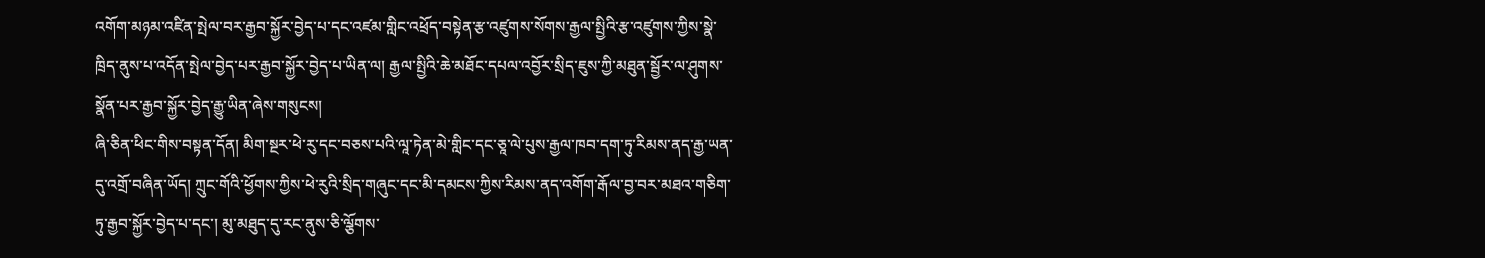འགོག་མཉམ་འཛིན་སྤེལ་བར་རྒྱབ་སྐྱོར་བྱེད་པ་དང་འཛམ་གླིང་འཕྲོད་བསྟེན་རྩ་འཛུགས་སོགས་རྒྱལ་སྤྱིའི་རྩ་འཛུགས་ཀྱིས་སྣེ་ཁྲིད་ནུས་པ་འདོན་སྤེལ་བྱེད་པར་རྒྱབ་སྐྱོར་བྱེད་པ་ཡིན་ལ། རྒྱལ་སྤྱིའི་ཆེ་མཐོང་དཔལ་འབྱོར་སྲིད་ཇུས་ཀྱི་མཐུན་སྦྱོར་ལ་ཤུགས་སྣོན་པར་རྒྱབ་སྐྱོར་བྱེད་རྒྱུ་ཡིན་ཞེས་གསུངས།
ཞི་ཅིན་ཕིང་གིས་བསྟན་དོན། མིག་སྔར་ཕེ་རུ་དང་བཅས་པའི་ལཱ་ཏེན་མེ་གླིང་དང་ཅཱ་ལེ་པུས་རྒྱལ་ཁབ་དག་ཏུ་རིམས་ནད་རྒྱ་ཡན་དུ་འགྲོ་བཞིན་ཡོད། ཀྲུང་གོའི་ཕྱོགས་ཀྱིས་ཕེ་རུའི་སྲིད་གཞུང་དང་མི་དམངས་ཀྱིས་རིམས་ནད་འགོག་རྒོལ་བྱ་བར་མཐའ་གཅིག་ཏུ་རྒྱབ་སྐྱོར་བྱེད་པ་དང་། མུ་མཐུད་དུ་རང་ནུས་ཅི་ལྕོགས་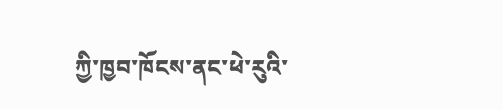ཀྱི་ཁྱབ་ཁོངས་ནང་ཕེ་རུའི་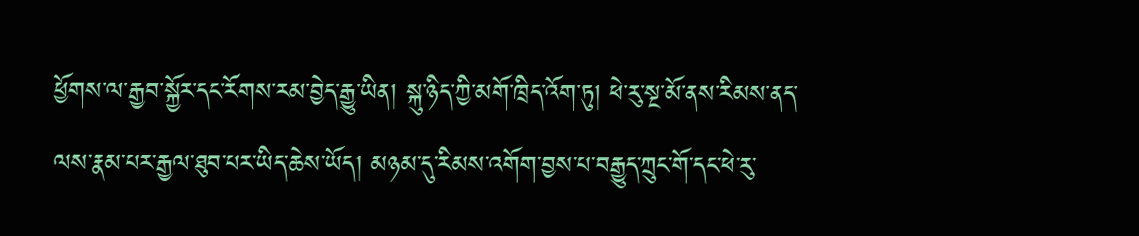ཕྱོགས་ལ་རྒྱབ་སྐྱོར་དང་རོགས་རམ་བྱེད་རྒྱུ་ཡིན། སྐུ་ཉིད་ཀྱི་མགོ་ཁྲིད་འོག་ཏུ། ཕེ་རུ་སྔ་མོ་ནས་རིམས་ནད་ལས་རྣམ་པར་རྒྱལ་ཐུབ་པར་ཡིད་ཆེས་ཡོད། མཉམ་དུ་རིམས་འགོག་བྱས་པ་བརྒྱུད་ཀྲུང་གོ་དང་ཕེ་རུ་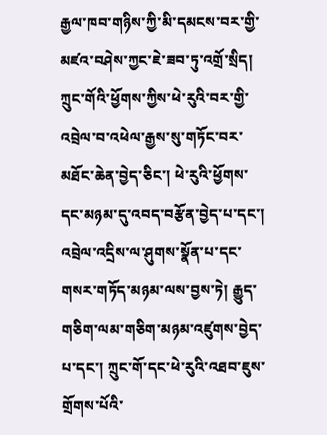རྒྱལ་ཁབ་གཉིས་ཀྱི་མི་དམངས་བར་གྱི་མཛའ་བཤེས་ཀྱང་ཇེ་ཟབ་ཏུ་འགྲོ་སྲིད། ཀྲུང་གོའི་ཕྱོགས་ཀྱིས་ཕེ་རུའི་བར་གྱི་འབྲེལ་བ་འཕེལ་རྒྱས་སུ་གཏོང་བར་མཐོང་ཆེན་བྱེད་ཅིང་། ཕེ་རུའི་ཕྱོགས་དང་མཉམ་དུ་འབད་བརྩོན་བྱེད་པ་དང་། འབྲེལ་འདྲིས་ལ་ཤུགས་སྣོན་པ་དང་གསར་གཏོད་མཉམ་ལས་བྱས་ཏེ། རྒྱུད་གཅིག་ལམ་གཅིག་མཉམ་འཛུགས་བྱེད་པ་དང་། ཀྲུང་གོ་དང་ཕེ་རུའི་འཐབ་ཇུས་གྲོགས་པོའི་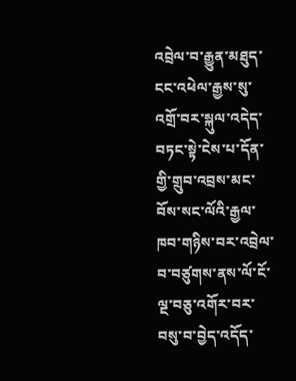འབྲེལ་བ་རྒྱུན་མཐུད་ངང་འཕེལ་རྒྱས་སུ་འགྲོ་བར་སྐུལ་འདེད་བཏང་སྟེ་ངེས་པ་དོན་གྱི་གྲུབ་འབྲས་མང་བོས་སང་ལོའི་རྒྱལ་ཁབ་གཉིས་བར་འབྲེལ་བ་བཙུགས་ནས་ལོ་ངོ་ལྔ་བཅུ་འགོར་བར་བསུ་བ་བྱེད་འདོད་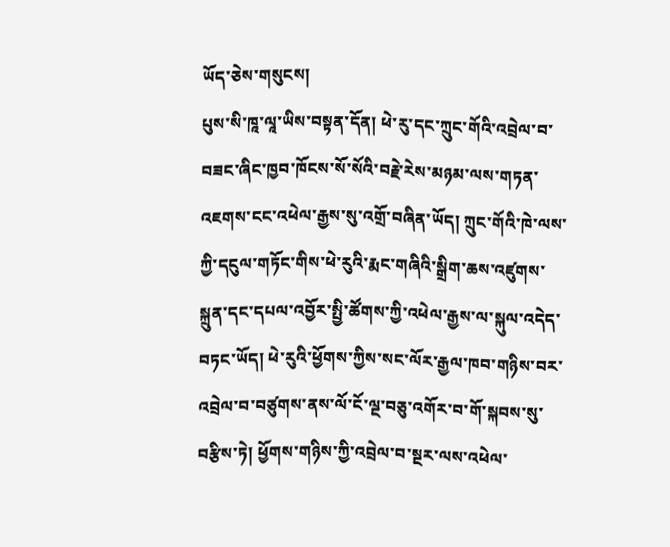ཡོད་ཅེས་གསུངས།
པུས་སི་ཁཱ་ལཱ་ཡིས་བསྟན་དོན། ཕེ་རུ་དང་ཀྲུང་གོའི་འབྲེལ་བ་བཟང་ཞིང་ཁྱབ་ཁོངས་སོ་སོའི་བརྗེ་རེས་མཉམ་ལས་གཏན་འཇགས་ངང་འཕེལ་རྒྱས་སུ་འགྲོ་བཞིན་ཡོད། ཀྲུང་གོའི་ཁེ་ལས་ཀྱི་དངུལ་གཏོང་གིས་ཕེ་རུའི་རྨང་གཞིའི་སྒྲིག་ཆས་འཛུགས་སྐྲུན་དང་དཔལ་འབྱོར་སྤྱི་ཚོགས་ཀྱི་འཕེལ་རྒྱས་ལ་སྐུལ་འདེད་བཏང་ཡོད། ཕེ་རུའི་ཕྱོགས་ཀྱིས་སང་ལོར་རྒྱལ་ཁབ་གཉིས་བར་འབྲེལ་བ་བཙུགས་ནས་ལོ་ངོ་ལྔ་བཅུ་འགོར་བ་གོ་སྐབས་སུ་བརྩིས་ཏེ། ཕྱོགས་གཉིས་ཀྱི་འབྲེལ་བ་སྔར་ལས་འཕེལ་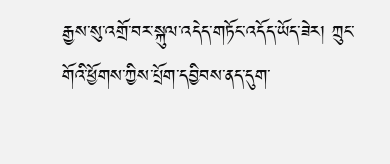རྒྱས་སུ་འགྲོ་བར་སྐུལ་འདེད་གཏོང་འདོད་ཡོད་ཟེར། ཀྲུང་གོའི་ཕྱོགས་ཀྱིས་པྲོག་དབྱིབས་ནད་དུག་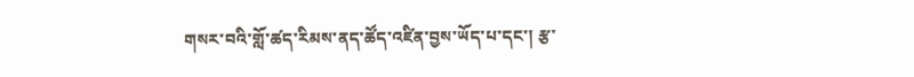གསར་བའི་གློ་ཚད་རིམས་ནད་ཚོད་འཛིན་བྱས་ཡོད་པ་དང་། རྩ་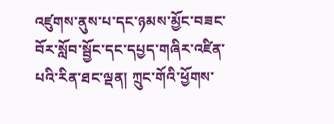འཛུགས་ནུས་པ་དང་ཉམས་མྱོང་བཟང་བོར་སློབ་སྦྱོང་དང་དཔྱད་གཞིར་འཛིན་པའི་རིན་ཐང་ལྡན། ཀྲུང་གོའི་ཕྱོགས་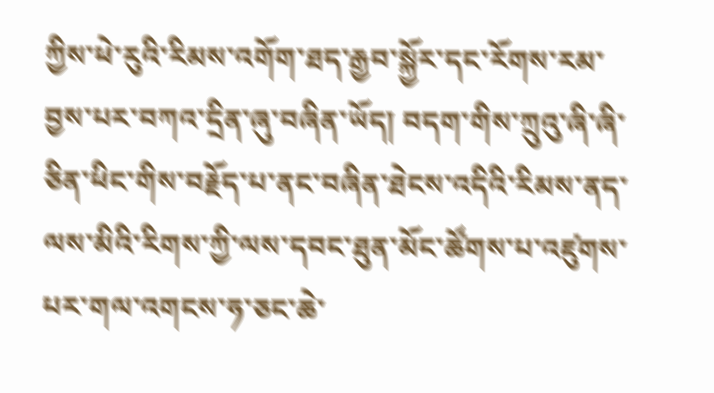ཀྱིས་ཕེ་རུའི་རིམས་འགོག་ཐད་རྒྱབ་སྐྱོར་དང་རོགས་རམ་བྱས་པར་བཀའ་དྲིན་ཞུ་བཞིན་ཡོད། བདག་གིས་ཀྲུའུ་ཞི་ཞི་ཅིན་ཕིང་གིས་བརྗོད་པ་ནང་བཞིན་ཐེངས་འདིའི་རིམས་ནད་ལས་མིའི་རིགས་ཀྱི་ལས་དབང་ཐུན་མོང་ཚོགས་པ་འཛུགས་པར་གལ་འགངས་ཧ་ཅང་ཆེ་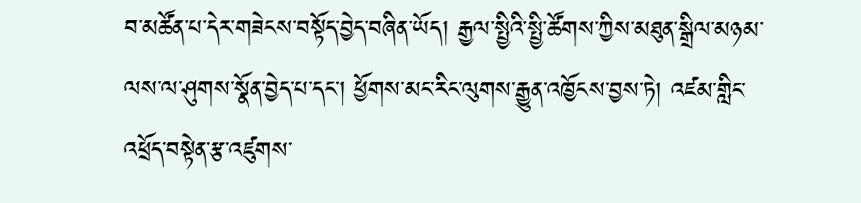བ་མཚོན་པ་དེར་གཟེངས་བསྟོད་བྱེད་བཞིན་ཡོད། རྒྱལ་སྤྱིའི་སྤྱི་ཚོགས་ཀྱིས་མཐུན་སྒྲིལ་མཉམ་ལས་ལ་ཤུགས་སྣོན་བྱེད་པ་དང་། ཕྱོགས་མང་རིང་ལུགས་རྒྱུན་འཁྱོངས་བྱས་ཏེ། འཛམ་གླིང་འཕྲོད་བསྟེན་རྩ་འཛུགས་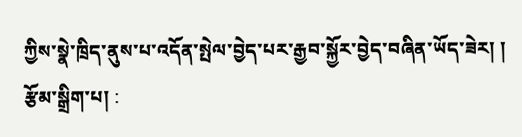ཀྱིས་སྣེ་ཁྲིད་ནུས་པ་འདོན་སྤེལ་བྱེད་པར་རྒྱབ་སྐྱོར་བྱེད་བཞིན་ཡོད་ཟེར། །
རྩོམ་སྒྲིག་པ། :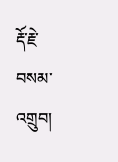རྡོ་རྗེ་བསམ་འགྲུབ།